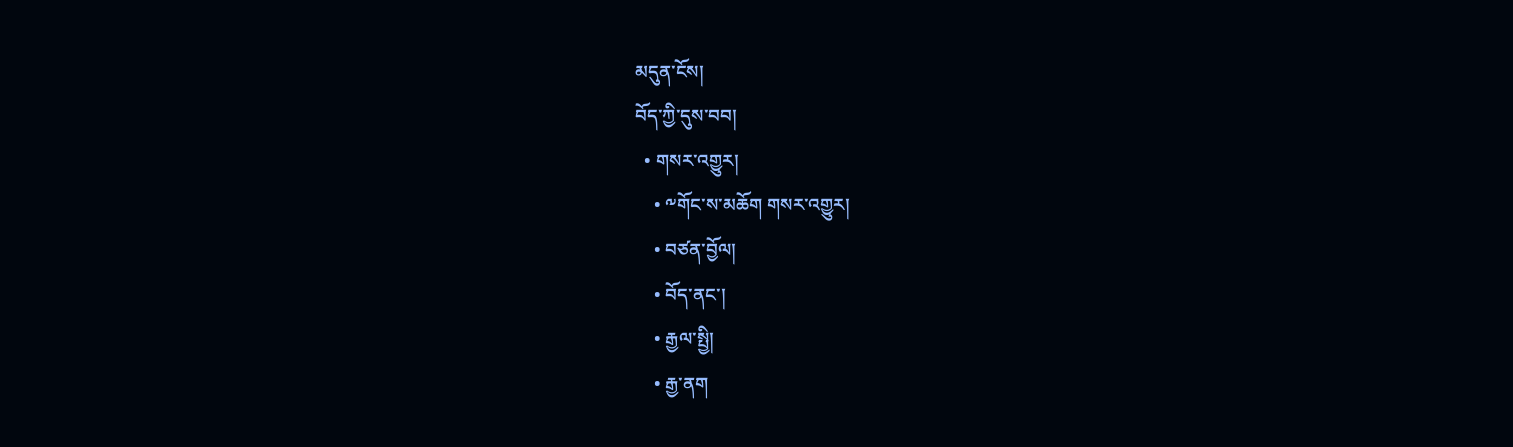མདུན་ངོས།
བོད་ཀྱི་དུས་བབ།
  • གསར་འགྱུར།
    • ༸གོང་ས་མཆོག གསར་འགྱུར།
    • བཙན་བྱོལ།
    • བོད་ནང་།
    • རྒྱལ་སྤྱི།
    • རྒྱ་ནག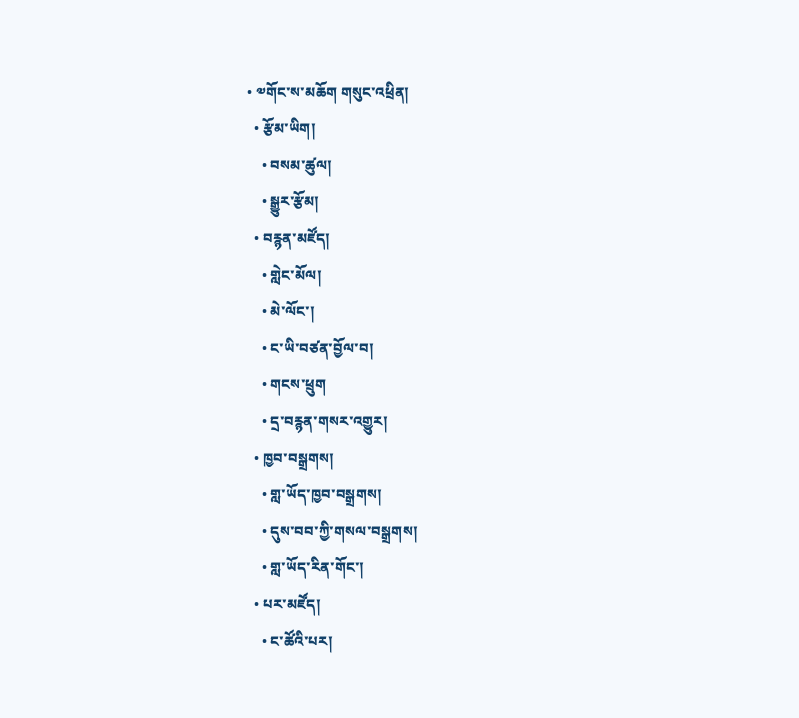• ༧གོང་ས་མཆོག གསུང་འཕྲིན།
  • རྩོམ་ཡིག།
    • བསམ་ཚུལ།
    • སྒྱུར་རྩོམ།
  • བརྙན་མཛོད།
    • གླེང་མོལ།
    • མེ་ལོང་།
    • ང་ཡི་བཙན་བྱོལ་བ།
    • གངས་ཕྲུག
    • དྲ་བརྙན་གསར་འགྱུར།
  • ཁྱབ་བསྒྲགས།
    • གླ་ཡོད་ཁྱབ་བསྒྲགས།
    • དུས་བབ་ཀྱི་གསལ་བསྒྲགས།
    • གླ་ཡོད་རིན་གོང་།
  • པར་མཛོད།
    • ང་ཚོའི་པར།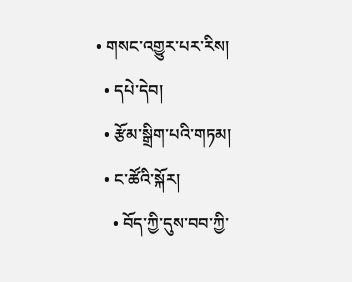• གསང་འགྱུར་པར་རིས།
  • དཔེ་དེབ།
  • རྩོམ་སྒྲིག་པའི་གཏམ།
  • ང་ཚོའི་སྐོར།
    • བོད་ཀྱི་དུས་བབ་ཀྱི་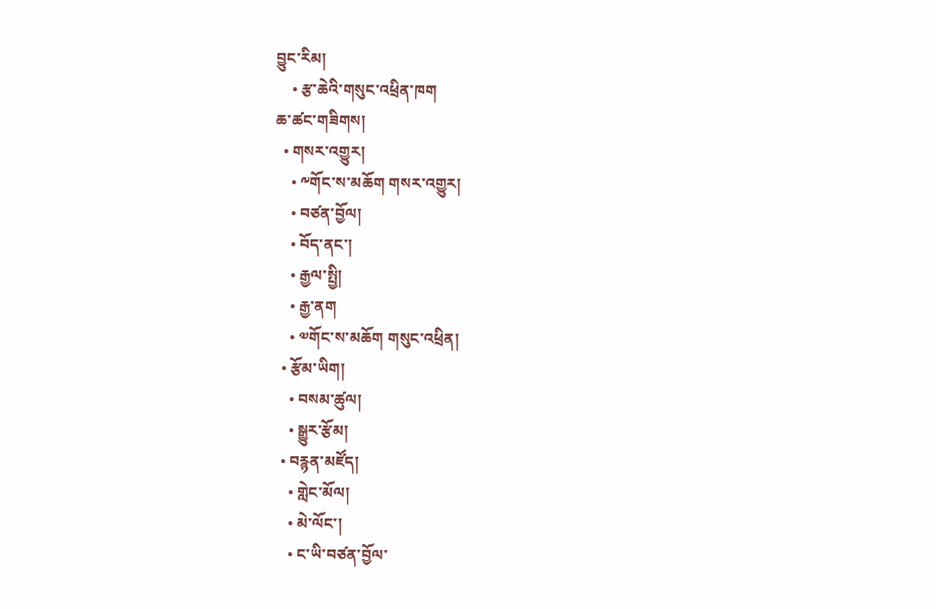བྱུང་རིམ།
    • རྩ་ཆེའི་གསུང་འཕྲིན་ཁག
ཆ་ཚང་གཟིགས།
  • གསར་འགྱུར།
    • ༸གོང་ས་མཆོག གསར་འགྱུར།
    • བཙན་བྱོལ།
    • བོད་ནང་།
    • རྒྱལ་སྤྱི།
    • རྒྱ་ནག
    • ༧གོང་ས་མཆོག གསུང་འཕྲིན།
  • རྩོམ་ཡིག།
    • བསམ་ཚུལ།
    • སྒྱུར་རྩོམ།
  • བརྙན་མཛོད།
    • གླེང་མོལ།
    • མེ་ལོང་།
    • ང་ཡི་བཙན་བྱོལ་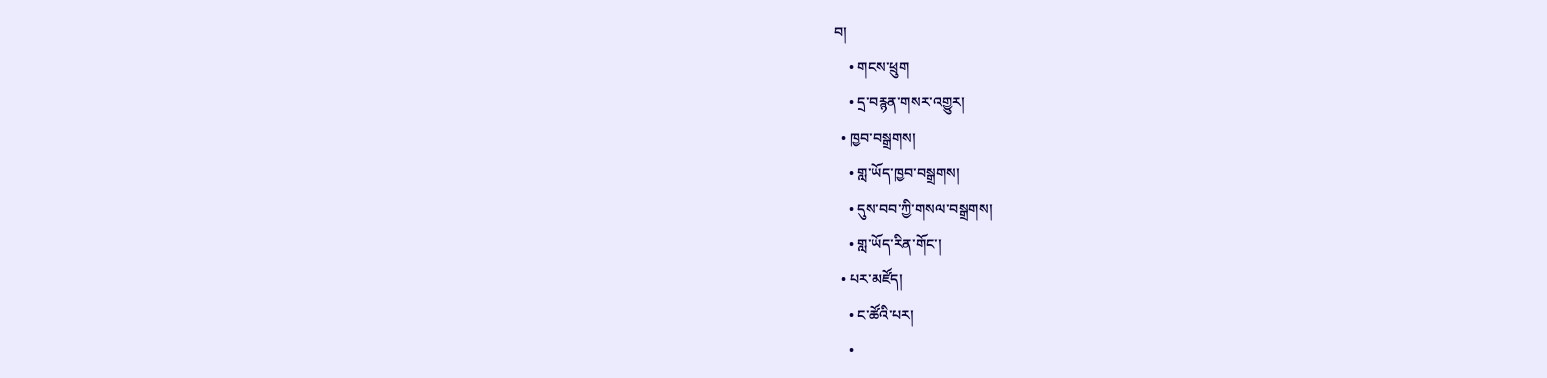བ།
    • གངས་ཕྲུག
    • དྲ་བརྙན་གསར་འགྱུར།
  • ཁྱབ་བསྒྲགས།
    • གླ་ཡོད་ཁྱབ་བསྒྲགས།
    • དུས་བབ་ཀྱི་གསལ་བསྒྲགས།
    • གླ་ཡོད་རིན་གོང་།
  • པར་མཛོད།
    • ང་ཚོའི་པར།
    •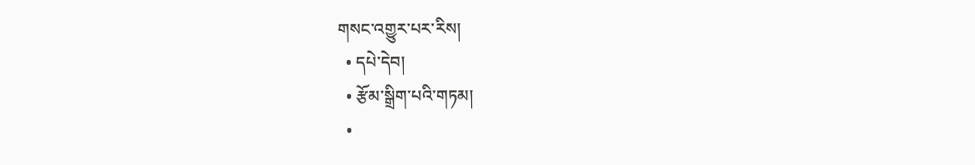གསང་འགྱུར་པར་རིས།
  • དཔེ་དེབ།
  • རྩོམ་སྒྲིག་པའི་གཏམ།
  •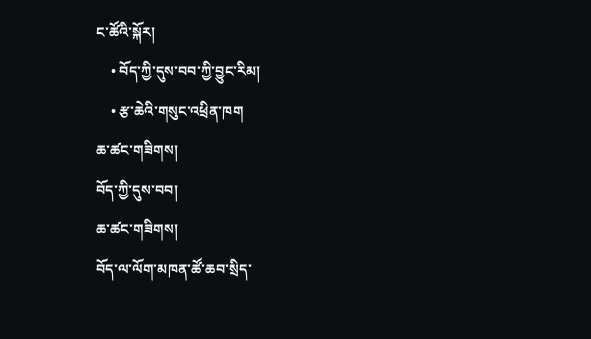ང་ཚོའི་སྐོར།
    • བོད་ཀྱི་དུས་བབ་ཀྱི་བྱུང་རིམ།
    • རྩ་ཆེའི་གསུང་འཕྲིན་ཁག
ཆ་ཚང་གཟིགས།
བོད་ཀྱི་དུས་བབ།
ཆ་ཚང་གཟིགས།
བོད་ལ་ལོག་མཁན་ཚོ་ཆབ་སྲིད་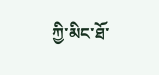ཀྱི་མིང་ཐོ་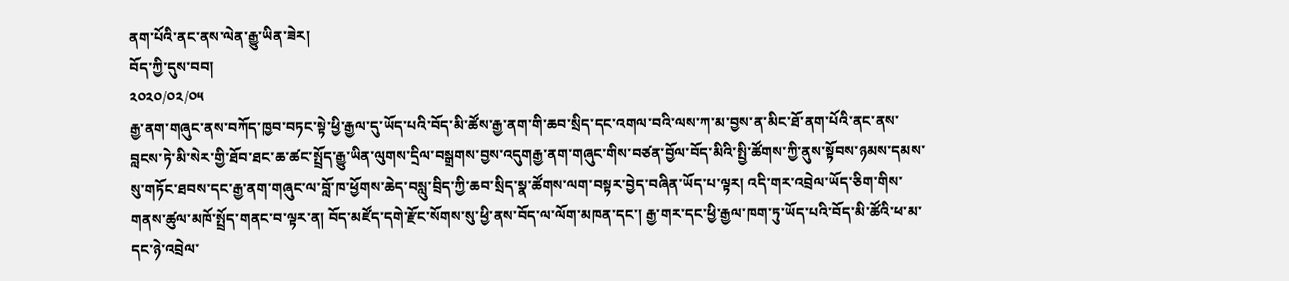ནག་པོའི་ནང་ནས་ལེན་རྒྱུ་ཡིན་ཟེར།
བོད་ཀྱི་དུས་བབ།
༢༠༢༠/༠༢/༠༥
རྒྱ་ནག་གཞུང་ནས་བཀོད་ཁྱབ་བཏང་སྟེ་ཕྱི་རྒྱལ་དུ་ཡོད་པའི་བོད་མི་ཚོས་རྒྱ་ནག་གི་ཆབ་སྲིད་དང་འགལ་བའི་ལས་ཀ་མ་བྱས་ན་མིང་ཐོ་ནག་པོའི་ནང་ནས་བླངས་ཏེ་མི་སེར་གྱི་ཐོབ་ཐང་ཆ་ཚང་སྤྲོད་རྒྱུ་ཡིན་ལུགས་དྲིལ་བསྒྲགས་བྱས་འདུགརྒྱ་ནག་གཞུང་གིས་བཙན་བྱོལ་བོད་མིའི་སྤྱི་ཚོགས་ཀྱི་ནུས་སྟོབས་ཉམས་དམས་སུ་གཏོང་ཐབས་དང་རྒྱ་ནག་གཞུང་ལ་བློ་ཁ་ཕྱོགས་ཆེད་བསླུ་བྲིད་ཀྱི་ཆབ་སྲིད་སྣ་ཚོགས་ལག་བསྟར་བྱེད་བཞིན་ཡོད་པ་ལྟར། འདི་གར་འབྲེལ་ཡོད་ཅིག་གིས་གནས་ཚུལ་མཁོ་སྤྲོད་གནང་བ་ལྟར་ན། བོད་མཛོད་དགེ་རྫོང་སོགས་སུ་ཕྱི་ནས་བོད་ལ་ལོག་མཁན་དང་། རྒྱ་གར་དང་ཕྱི་རྒྱལ་ཁག་ཏུ་ཡོད་པའི་བོད་མི་ཚོའི་ཕ་མ་དང་ཉེ་འབྲེལ་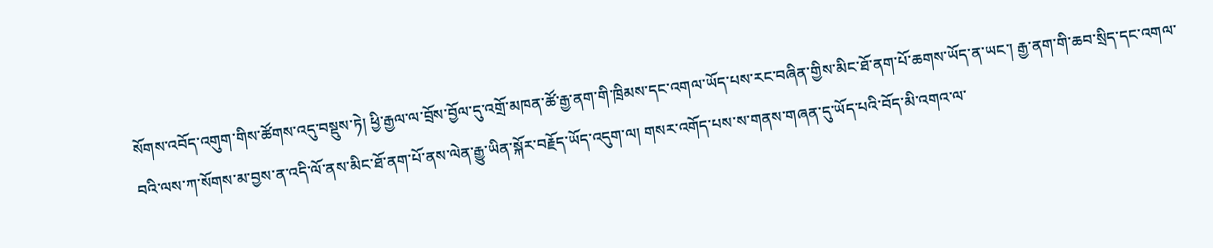སོགས་འབོད་འགུག་གིས་ཚོགས་འདུ་བསྡུས་ཏེ། ཕྱི་རྒྱལ་ལ་བྲོས་བྱོལ་དུ་འགྲོ་མཁན་ཚོ་རྒྱ་ནག་གི་ཁྲིམས་དང་འགལ་ཡོད་པས་རང་བཞིན་གྱིས་མིང་ཐོ་ནག་པོ་ཆགས་ཡོད་ན་ཡང་། རྒྱ་ནག་གི་ཆབ་སྲིད་དང་འགལ་བའི་ལས་ཀ་སོགས་མ་བྱས་ན་འདི་ལོ་ནས་མིང་ཐོ་ནག་པོ་ནས་ལེན་རྒྱུ་ཡིན་སྐོར་བརྗོད་ཡོད་འདུག་ལ། གསར་འགོད་པས་ས་གནས་གཞན་དུ་ཡོད་པའི་བོད་མི་འགའ་ལ་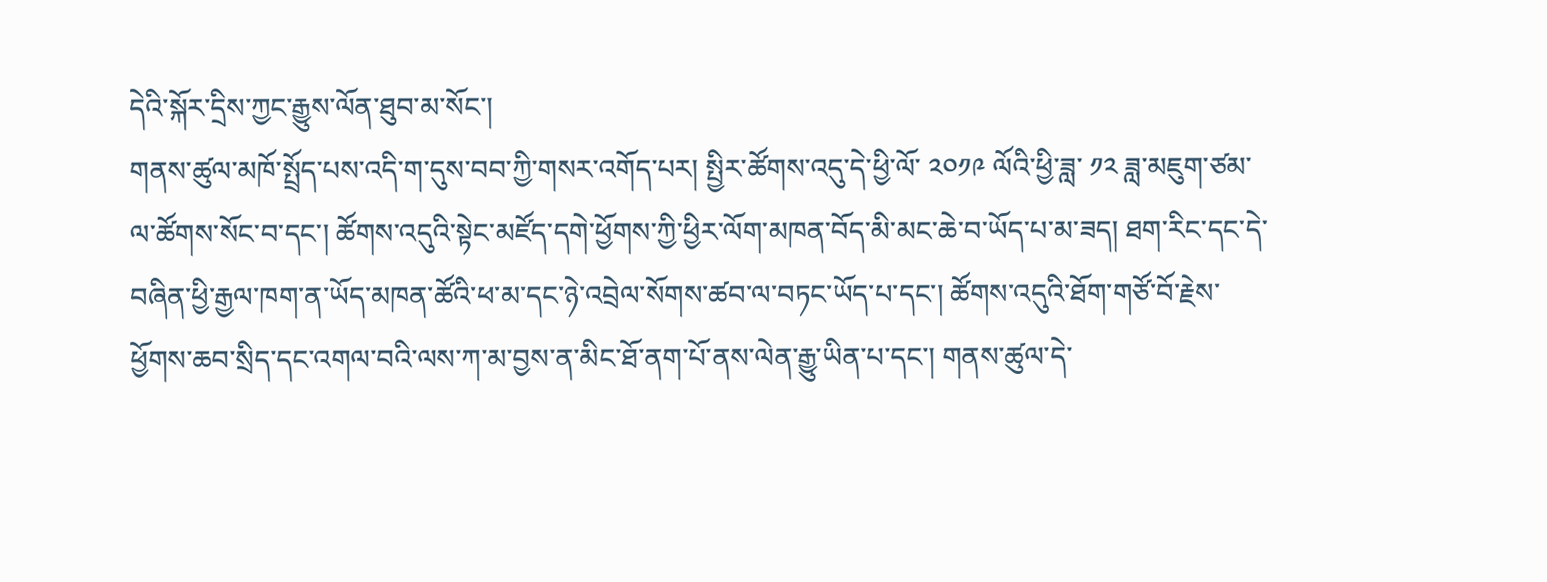དེའི་སྐོར་དྲིས་ཀྱང་རྒྱུས་ལོན་ཐུབ་མ་སོང་།
གནས་ཚུལ་མཁོ་སྤྲོད་པས་འདི་ག་དུས་བབ་ཀྱི་གསར་འགོད་པར། སྤྱིར་ཚོགས་འདུ་དེ་ཕྱི་ལོ་ ༢༠༡༩ ལོའི་ཕྱི་ཟླ་ ༡༢ ཟླ་མཇུག་ཙམ་ལ་ཚོགས་སོང་བ་དང་། ཚོགས་འདུའི་སྟེང་མཛོད་དགེ་ཕྱོགས་ཀྱི་ཕྱིར་ལོག་མཁན་བོད་མི་མང་ཆེ་བ་ཡོད་པ་མ་ཟད། ཐག་རིང་དང་དེ་བཞིན་ཕྱི་རྒྱལ་ཁག་ན་ཡོད་མཁན་ཚོའི་ཕ་མ་དང་ཉེ་འབྲེལ་སོགས་ཚབ་ལ་བཏང་ཡོད་པ་དང་། ཚོགས་འདུའི་ཐོག་གཙོ་བོ་རྗེས་ཕྱོགས་ཆབ་སྲིད་དང་འགལ་བའི་ལས་ཀ་མ་བྱས་ན་མིང་ཐོ་ནག་པོ་ནས་ལེན་རྒྱུ་ཡིན་པ་དང་། གནས་ཚུལ་དེ་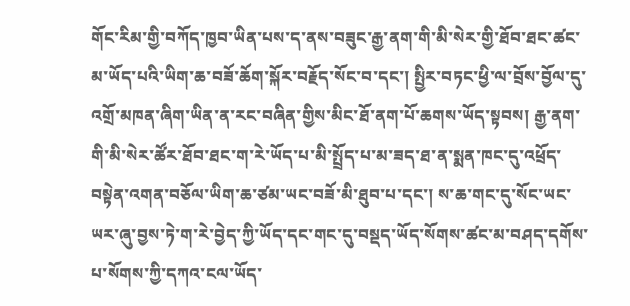གོང་རིམ་གྱི་བཀོད་ཁྱབ་ཡིན་པས་ད་ནས་བཟུང་རྒྱ་ནག་གི་མི་སེར་གྱི་ཐོབ་ཐང་ཚང་མ་ཡོད་པའི་ཡིག་ཆ་བཟོ་ཆོག་སྐོར་བརྗོད་སོང་བ་དང་། སྤྱིར་བཏང་ཕྱི་ལ་བྲོས་བྱོལ་དུ་འགྲོ་མཁན་ཞིག་ཡིན་ན་རང་བཞིན་གྱིས་མིང་ཐོ་ནག་པོ་ཆགས་ཡོད་སྟབས། རྒྱ་ནག་གི་མི་སེར་ཚོར་ཐོབ་ཐང་ག་རེ་ཡོད་པ་མི་སྤྲོད་པ་མ་ཟད་ཐ་ན་སྨན་ཁང་དུ་འཕྲོད་བསྟེན་འགན་བཅོལ་ཡིག་ཆ་ཙམ་ཡང་བཟོ་མི་ཐུབ་པ་དང་། ས་ཆ་གང་དུ་སོང་ཡང་ཡར་ཞུ་བྱས་ཏེ་ག་རེ་བྱེད་ཀྱི་ཡོད་དང་གང་དུ་བསྡད་ཡོད་སོགས་ཚང་མ་བཤད་དགོས་པ་སོགས་ཀྱི་དཀའ་ངལ་ཡོད་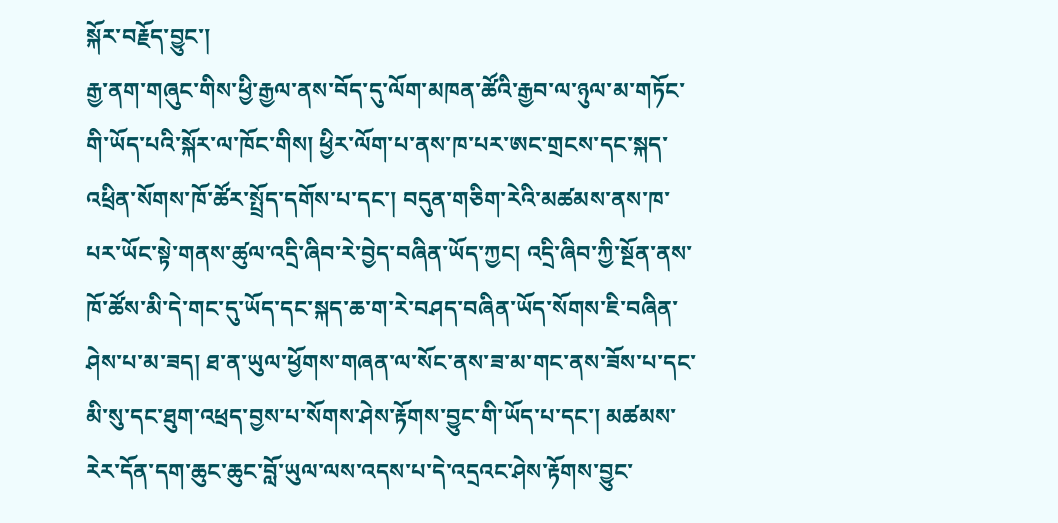སྐོར་བརྗོད་བྱུང་།
རྒྱ་ནག་གཞུང་གིས་ཕྱི་རྒྱལ་ནས་བོད་དུ་ལོག་མཁན་ཚོའི་རྒྱབ་ལ་ཉུལ་མ་གཏོང་གི་ཡོད་པའི་སྐོར་ལ་ཁོང་གིས། ཕྱིར་ལོག་པ་ནས་ཁ་པར་ཨང་གྲངས་དང་སྐད་འཕྲིན་སོགས་ཁོ་ཚོར་སྤྲོད་དགོས་པ་དང་། བདུན་གཅིག་རེའི་མཚམས་ནས་ཁ་པར་ཡོང་སྟེ་གནས་ཚུལ་འདྲི་ཞིབ་རེ་བྱེད་བཞིན་ཡོད་ཀྱང། འདྲི་ཞིབ་ཀྱི་སྔོན་ནས་ཁོ་ཚོས་མི་དེ་གང་དུ་ཡོད་དང་སྐད་ཆ་ག་རེ་བཤད་བཞིན་ཡོད་སོགས་ཇི་བཞིན་ཤེས་པ་མ་ཟད། ཐ་ན་ཡུལ་ཕྱོགས་གཞན་ལ་སོང་ནས་ཟ་མ་གང་ནས་ཟོས་པ་དང་མི་སུ་དང་ཐུག་འཕྲད་བྱས་པ་སོགས་ཤེས་རྟོགས་བྱུང་གི་ཡོད་པ་དང་། མཚམས་རེར་དོན་དག་ཆུང་ཆུང་བློ་ཡུལ་ལས་འདས་པ་དེ་འདྲའང་ཤེས་རྟོགས་བྱུང་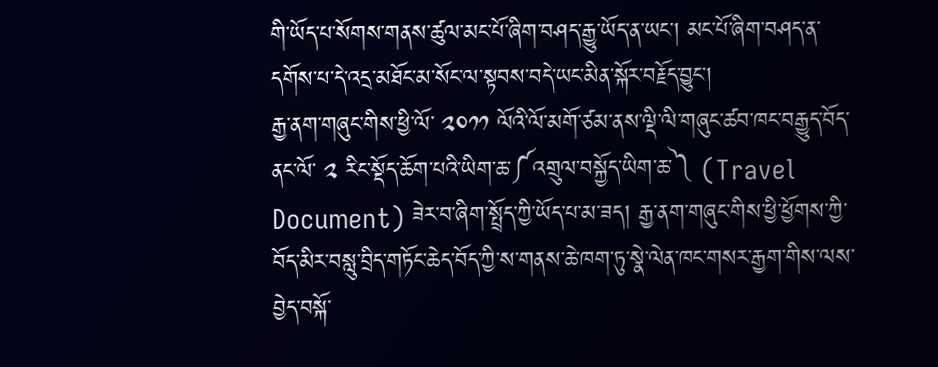གི་ཡོད་པ་སོགས་གནས་ཚུལ་མང་པོ་ཞིག་བཤད་རྒྱུ་ཡོད་ན་ཡང་། མང་པོ་ཞིག་བཤད་ན་དགོས་པ་དེ་འདྲ་མཐོང་མ་སོང་ལ་སྟབས་བདེ་ཡང་མིན་སྐོར་བརྗོད་བྱུང་།
རྒྱ་ནག་གཞུང་གིས་ཕྱི་ལོ་ ༢༠༡༡ ལོའི་ལོ་མགོ་ཙམ་ནས་ལྡི་ལི་གཞུང་ཚབ་ཁང་བརྒྱུད་བོད་ནང་ལོ་ ༢ རིང་སྡོད་ཆོག་པའི་ཡིག་ཆ་༼འགྲུལ་བསྐྱོད་ཡིག་ཆ་༽ (Travel Document) ཟེར་བ་ཞིག་སྤྲོད་ཀྱི་ཡོད་པ་མ་ཟད། རྒྱ་ནག་གཞུང་གིས་ཕྱི་ཕྱོགས་ཀྱི་བོད་མིར་བསླུ་བྲིད་གཏོང་ཆེད་བོད་ཀྱི་ས་གནས་ཆེ་ཁག་ཏུ་སྣེ་ལེན་ཁང་གསར་རྒྱག་གིས་ལས་བྱེད་བསྐོ་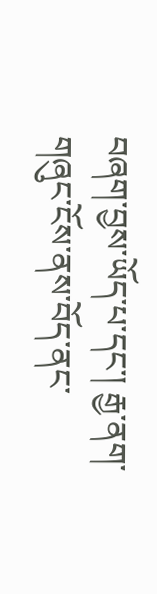བཞག་བྱས་ཡོད་པ་དང་། རྒྱ་ནག་གཞུང་ངོས་ནས་བོད་ནང་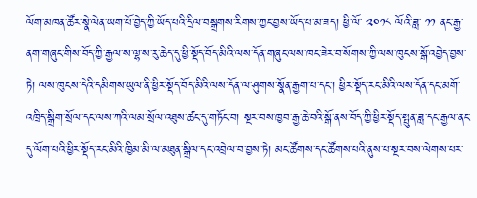ལོག་མཁན་ཚོར་སྣེ་ལེན་ཡག་པོ་བྱེད་ཀྱི་ཡོད་པའི་དྲིལ་བསྒྲགས་རིགས་ཀྱང་བྱས་ཡོད་པ་མ་ཟད། ཕྱི་ལོ་ ༢༠༡༨ ལོའི་ཟླ་ ༡༡ ནང་རྒྱ་ནག་གཞུང་གིས་བོད་ཀྱི་རྒྱལ་ས་ལྷ་ས་རུ་ཆེད་དུ་ཕྱི་སྡོད་བོད་མིའི་ལས་དོན་གཞུང་ལས་ཁང་ཟེར་བ་སོགས་ཀྱི་ལས་ཁུངས་སྒོ་འབྱེད་བྱས་ཏེ། ལས་ཁུངས་དེའི་དམིགས་ཡུལ་ནི་ཕྱིར་སྡོད་བོད་མིའི་ལས་དོན་ལ་ཤུགས་སྣོན་རྒྱག་པ་དང་། ཕྱིར་སྡོད་རང་མིའི་ལས་དོན་དང་མགོ་འཁྲིད་སྒྲིག་སྲོལ་དང་ལས་ཀའི་ལམ་སྲོལ་འཐུས་ཚང་དུ་གཏོང་བ། སྔར་བས་ཁྱབ་རྒྱ་ཆེ་བའི་སྒོ་ནས་བོད་ཀྱི་ཕྱིར་སྡོད་སྤུན་ཟླ་དང་རྒྱལ་ནང་དུ་ལོག་པའི་ཕྱིར་སྡོད་རང་མིའི་ཁྱིམ་མི་ལ་མཐུན་སྒྲིལ་དང་འབྲེལ་བ་བྱས་ཏེ། མང་ཚོགས་དང་ཚོགས་པའི་ནུས་པ་སྔར་བས་ལེགས་པར་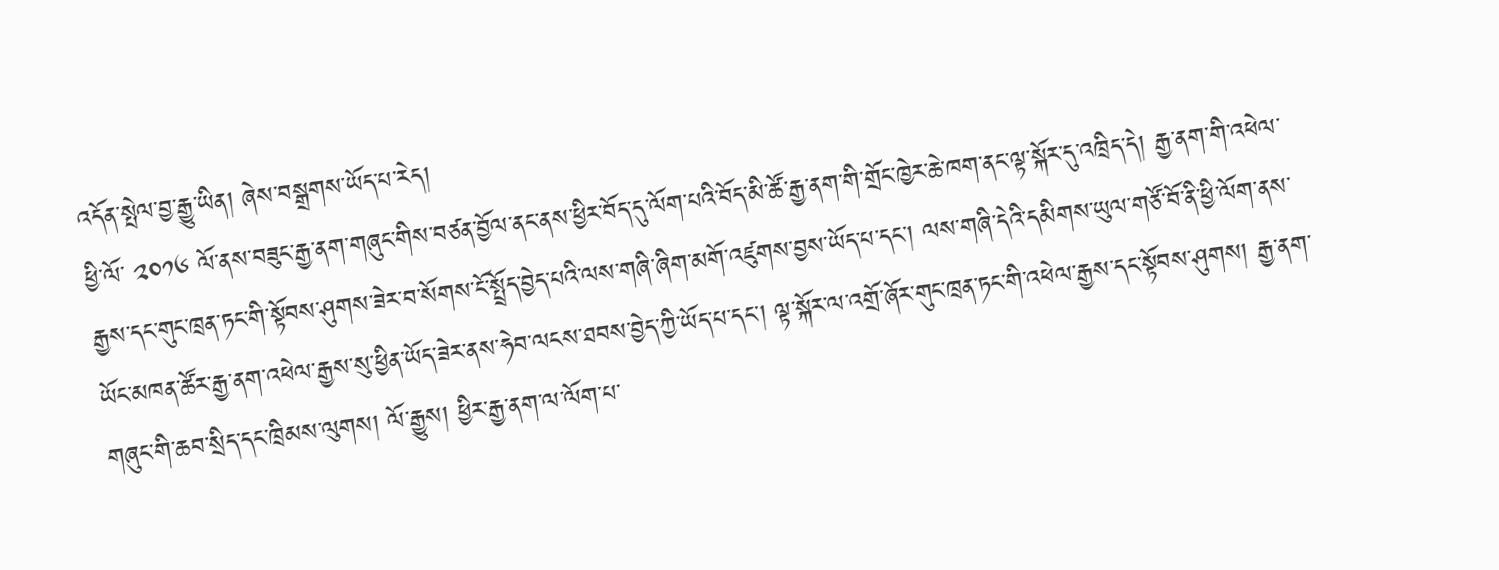འདོན་སྤེལ་བྱ་རྒྱུ་ཡིན། ཞེས་བསྒྲགས་ཡོད་པ་རེད།
ཕྱི་ལོ་ ༢༠༡༦ ལོ་ནས་བཟུང་རྒྱ་ནག་གཞུང་གིས་བཙན་བྱོལ་ནང་ནས་ཕྱིར་བོད་དུ་ལོག་པའི་བོད་མི་ཚོ་རྒྱ་ནག་གི་གྲོང་ཁྱེར་ཆེ་ཁག་ནང་ལྟ་སྐོར་དུ་འཁྲིད་དེ། རྒྱ་ནག་གི་འཕེལ་རྒྱས་དང་གུང་ཁྲན་ཏང་གི་སྟོབས་ཤུགས་ཟེར་བ་སོགས་ངོ་སྤྲོད་བྱེད་པའི་ལས་གཞི་ཞིག་མགོ་འཛུགས་བྱས་ཡོད་པ་དང་། ལས་གཞི་དེའི་དམིགས་ཡུལ་གཙོ་བོ་ནི་ཕྱི་ལོག་ནས་ཡོང་མཁན་ཚོར་རྒྱ་ནག་འཕེལ་རྒྱས་སུ་ཕྱིན་ཡོད་ཟེར་ནས་ཧེབ་ལངས་ཐབས་བྱེད་ཀྱི་ཡོད་པ་དང་། ལྟ་སྐོར་ལ་འགྲོ་ཞོར་གུང་ཁྲན་ཏང་གི་འཕེལ་རྒྱས་དང་སྟོབས་ཤུགས། རྒྱ་ནག་གཞུང་གི་ཆབ་སྲིད་དང་ཁྲིམས་ལུགས། ལོ་རྒྱུས། ཕྱིར་རྒྱ་ནག་ལ་ལོག་པ་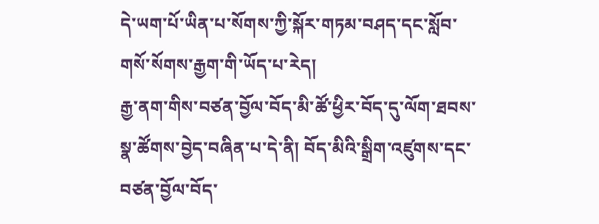དེ་ཡག་པོ་ཡིན་པ་སོགས་ཀྱི་སྐོར་གཏམ་བཤད་དང་སློབ་གསོ་སོགས་རྒྱག་གི་ཡོད་པ་རེད།
རྒྱ་ནག་གིས་བཙན་བྱོལ་བོད་མི་ཚོ་ཕྱིར་བོད་དུ་ལོག་ཐབས་སྣ་ཚོགས་བྱེད་བཞིན་པ་དེ་ནི། བོད་མིའི་སྒྲིག་འཛུགས་དང་བཙན་བྱོལ་བོད་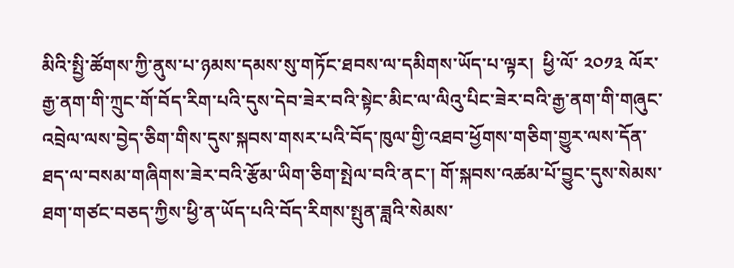མིའི་སྤྱི་ཚོགས་ཀྱི་ནུས་པ་ཉམས་དམས་སུ་གཏོང་ཐབས་ལ་དམིགས་ཡོད་པ་ལྟར།  ཕྱི་ལོ་ ༢༠༡༣ ལོར་རྒྱ་ནག་གི་ཀྲུང་གོ་བོད་རིག་པའི་དུས་དེབ་ཟེར་བའི་སྟེང་མིང་ལ་ལིའུ་པིང་ཟེར་བའི་རྒྱ་ནག་གི་གཞུང་འབྲེལ་ལས་བྱེད་ཅིག་གིས་དུས་སྐབས་གསར་པའི་བོད་ཁུལ་གྱི་འཐབ་ཕྱོགས་གཅིག་གྱུར་ལས་དོན་ཐད་ལ་བསམ་གཞིགས་ཟེར་བའི་རྩོམ་ཡིག་ཅིག་སྤེལ་བའི་ནང་། གོ་སྐབས་འཚམ་པོ་བྱུང་དུས་སེམས་ཐག་གཙང་བཅད་ཀྱིས་ཕྱི་ན་ཡོད་པའི་བོད་རིགས་སྤུན་ཟླའི་སེམས་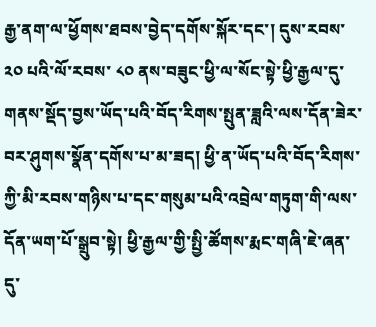རྒྱ་ནག་ལ་ཕྱོགས་ཐབས་བྱེད་དགོས་སྐོར་དང་། དུས་རབས་ ༢༠ པའི་ལོ་རབས་ ༨༠ ནས་བཟུང་ཕྱི་ལ་སོང་སྟེ་ཕྱི་རྒྱལ་དུ་གནས་སྡོད་བྱས་ཡོད་པའི་བོད་རིགས་སྤུན་ཟླའི་ལས་དོན་ཟེར་བར་ཤུགས་སྣོན་དགོས་པ་མ་ཟད། ཕྱི་ན་ཡོད་པའི་བོད་རིགས་ཀྱི་མི་རབས་གཉིས་པ་དང་གསུམ་པའི་འབྲེལ་གཏུག་གི་ལས་དོན་ཡག་པོ་སྒྲུབ་སྟེ། ཕྱི་རྒྱལ་གྱི་སྤྱི་ཚོགས་རྨང་གཞི་ཇེ་ཞན་དུ་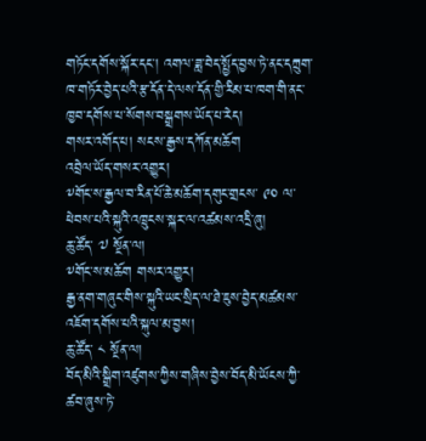གཏོང་དགོས་སྐོར་དང་། འགལ་ཟླ་བེད་སྤྱོད་བྱས་ཏེ་ནང་དཀྲུག་ཁ་གཏོར་བྱེད་པའི་རྩ་དོན་དེ་ལས་དོན་གྱི་རིམ་པ་ཁག་གི་ནང་ཁྱབ་དགོས་པ་སོགས་བསྒྲགས་ཡོད་པ་རེད།
གསར་འགོད་པ། སངས་རྒྱས་དཀོན་མཆོག
འབྲེལ་ཡོད་གསར་འགྱུར།
༸གོང་ས་རྒྱལ་བ་རིན་པོ་ཆེ་མཆོག་དགུང་གྲངས་ ༩༠ ལ་ཕེབས་པའི་སྐུའི་འཁྲུངས་སྐར་ལ་འཚམས་འདྲི་ཞུ།
ཆུ་ཚོད་ ༧ སྔོན་ལ།
༸གོང་ས་མཆོག གསར་འགྱུར།
རྒྱ་ནག་གཞུང་གིས་སྐུའི་ཡང་སྲིད་ལ་ཐེ་ཇུས་བྱེད་མཚམས་འཇོག་དགོས་པའི་སྐུལ་མ་བྱས།
ཆུ་ཚོད་ ༨ སྔོན་ལ།
བོད་མིའི་སྒྲིག་འཛུགས་ཀྱིས་གཞིས་བྱེས་བོད་མི་ཡོངས་ཀྱི་ཚབ་ཞུས་ཏེ་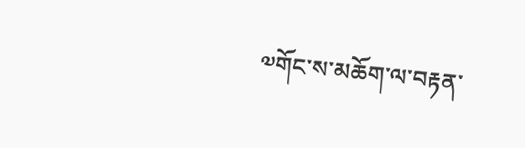༧གོང་ས་མཆོག་ལ་བརྟན་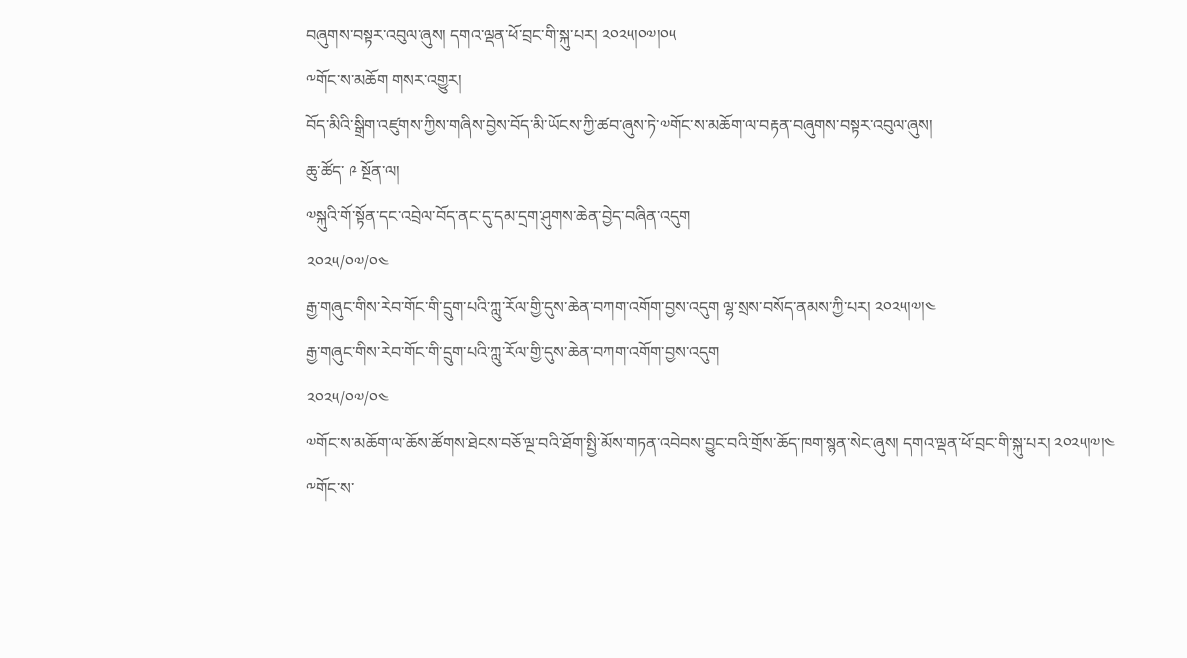བཞུགས་བསྟར་འབུལ་ཞུས། དགའ་ལྡན་ཕོ་བྲང་གི་སྐུ་པར། ༢༠༢༥།༠༧།༠༥
༸གོང་ས་མཆོག གསར་འགྱུར།
བོད་མིའི་སྒྲིག་འཛུགས་ཀྱིས་གཞིས་བྱེས་བོད་མི་ཡོངས་ཀྱི་ཚབ་ཞུས་ཏེ་༧གོང་ས་མཆོག་ལ་བརྟན་བཞུགས་བསྟར་འབུལ་ཞུས།
ཆུ་ཚོད་ ༩ སྔོན་ལ།
༧སྐུའི་གོ་སྟོན་དང་འབྲེལ་བོད་ནང་དུ་དམ་དྲག་ཤུགས་ཆེན་བྱེད་བཞིན་འདུག
༢༠༢༥/༠༧/༠༤
རྒྱ་གཞུང་གིས་རེབ་གོང་གི་དྲུག་པའི་ཀླུ་རོལ་གྱི་དུས་ཆེན་བཀག་འགོག་བྱས་འདུག ལྷ་སྲས་བསོད་ནམས་ཀྱི་པར། ༢༠༢༥།༧།༤
རྒྱ་གཞུང་གིས་རེབ་གོང་གི་དྲུག་པའི་ཀླུ་རོལ་གྱི་དུས་ཆེན་བཀག་འགོག་བྱས་འདུག
༢༠༢༥/༠༧/༠༤
༧གོང་ས་མཆོག་ལ་ཆོས་ཚོགས་ཐེངས་བཅོ་ལྔ་བའི་ཐོག་སྤྱི་མོས་གཏན་འབེབས་བྱུང་བའི་གྲོས་ཆོད་ཁག་སྙན་སེང་ཞུས། དགའ་ལྡན་ཕོ་བྲང་གི་སྐུ་པར། ༢༠༢༥།༧།༤
༸གོང་ས་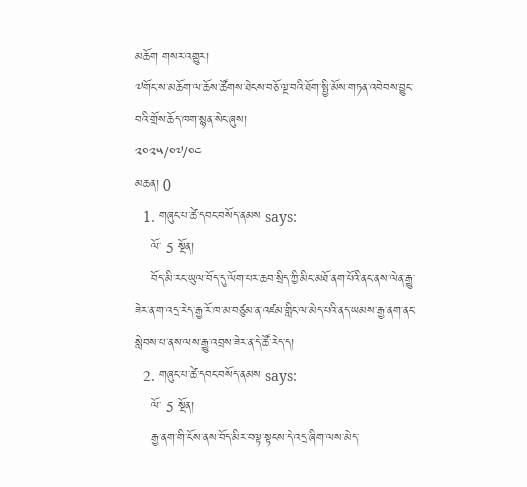མཆོག གསར་འགྱུར།
༧གོང་ས་མཆོག་ལ་ཆོས་ཚོགས་ཐེངས་བཅོ་ལྔ་བའི་ཐོག་སྤྱི་མོས་གཏན་འབེབས་བྱུང་བའི་གྲོས་ཆོད་ཁག་སྙན་སེང་ཞུས།
༢༠༢༥/༠༧/༠༤
མཆན། 0
  1. གཞུང་པ་ཚེ་དབང་བསོད་ནམས says:
    ལོ་ 5 སྔོན།
    བོད་མི་རང་ཡུལ་བོད་དུ་ལོག་པར་ཆབ་སྲིད་ཀྱི་མིང་མཐོ་ནག་པོའི་ནང་ནས་ལེན་རྒྱུ་ཟེར་ན་ག་འདྲ་རེད་རྒྱ་རོ་ཁ་མ་བཙུམ་ན་འཛམ་གླིང་ལ་མེད་པའི་ནད་ཡམས་རྒྱ་ནག་ནང་སླེབས་པ་ནས་ལས་རྒྱུ་འབྲས་ཟེར་ན་དེ་ཚོ་རེད་ད།
  2. གཞུང་པ་ཚེ་དབང་བསོད་ནམས says:
    ལོ་ 5 སྔོན།
    རྒྱ་ནག་གི་ངོས་ནས་བོད་མིར་བལྟ་སྟངས་དེ་འདྲ་ཞིག་ལས་མེད་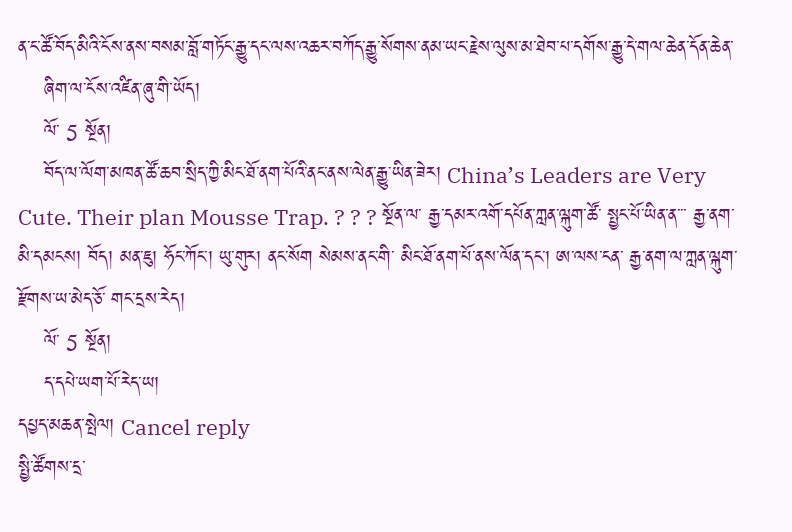ན་ང་ཚོ་བོད་མིའི་ངོས་ནས་བསམ་བློ་གཏོང་རྒྱུ་དང་ལས་འཆར་བཀོད་རྒྱུ་སོགས་ནམ་ཡང་རྗེས་ལུས་མ་ཐེབ་པ་དགོས་རྒྱུ་དེ་གལ་ཆེན་དོན་ཆེན་
    ཞིག་ལ་ངོས་འཛིན་ཞུ་གི་ཡོད།
    ལོ་ 5 སྔོན།
    བོད་ལ་ལོག་མཁན་ཚོ་ཆབ་སྲིད་ཀྱི་མིང་ཐོ་ནག་པོའི་ནང་ནས་ལེན་རྒྱུ་ཡིན་ཟེར། China’s Leaders are Very Cute. Their plan Mousse Trap. ? ? ? སྔོན་ལ་ རྒྱ་དམར་འགོ་དཔོན་ཀླན་ལྐུག་ཚོ་ སྤྱང་པོ་ཡིན་ན་་་ རྒྱ་ནག་མི་དམངས། བོད། མན་ཇུ། ཧོང་ཀོང་། ཡུ་གུར། ནང་སོག སེམས་ནང་གི་ མིང་ཐོ་ནག་པོ་ནས་ལོན་དང་། ཨ་ལས་ངན་ རྒྱ་ནག་ལ་ཀླན་ལྐུག་རྫོགས་ཡ་མེད་ཅོ་ གང་དྲས་རེད།
    ལོ་ 5 སྔོན།
    ད་དཔེ་ཡག་པོ་རེད་ཡ།
དཔྱད་མཆན་སྤེལ། Cancel reply
སྤྱི་ཚོགས་དྲ་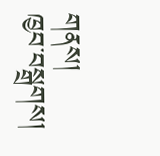གནས།
ཁྱབ་བསྒྲགས།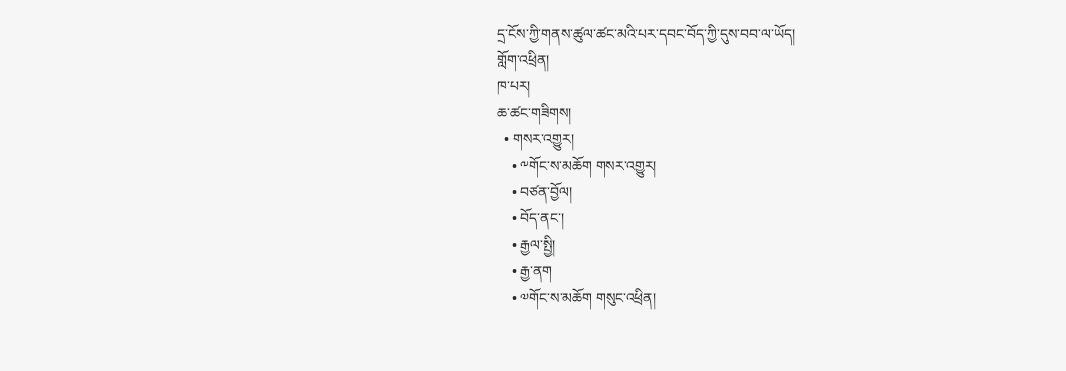དྲ་ངོས་ཀྱི་གནས་ཚུལ་ཚང་མའི་པར་དབང་བོད་ཀྱི་དུས་བབ་ལ་ཡོད།
གློག་འཕྲིན།
ཁ་པར།
ཆ་ཚང་གཟིགས།
  • གསར་འགྱུར།
    • ༸གོང་ས་མཆོག གསར་འགྱུར།
    • བཙན་བྱོལ།
    • བོད་ནང་།
    • རྒྱལ་སྤྱི།
    • རྒྱ་ནག
    • ༧གོང་ས་མཆོག གསུང་འཕྲིན།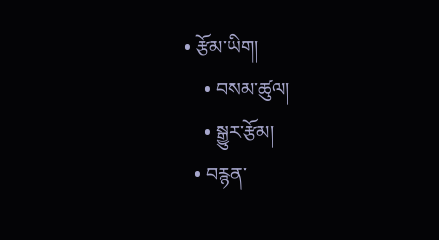• རྩོམ་ཡིག།
    • བསམ་ཚུལ།
    • སྒྱུར་རྩོམ།
  • བརྙན་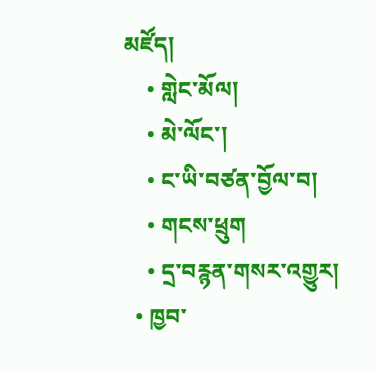མཛོད།
    • གླེང་མོལ།
    • མེ་ལོང་།
    • ང་ཡི་བཙན་བྱོལ་བ།
    • གངས་ཕྲུག
    • དྲ་བརྙན་གསར་འགྱུར།
  • ཁྱབ་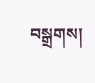བསྒྲགས།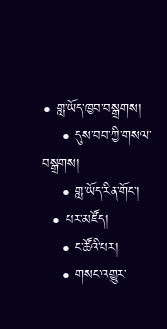• གླ་ཡོད་ཁྱབ་བསྒྲགས།
    • དུས་བབ་ཀྱི་གསལ་བསྒྲགས།
    • གླ་ཡོད་རིན་གོང་།
  • པར་མཛོད།
    • ང་ཚོའི་པར།
    • གསང་འགྱུར་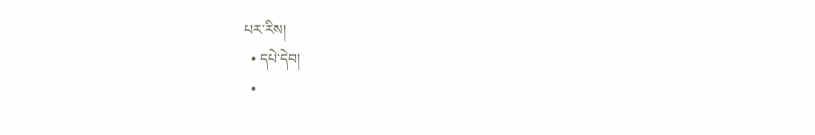པར་རིས།
  • དཔེ་དེབ།
  •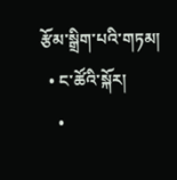རྩོམ་སྒྲིག་པའི་གཏམ།
  • ང་ཚོའི་སྐོར།
    •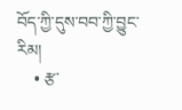བོད་ཀྱི་དུས་བབ་ཀྱི་བྱུང་རིམ།
    • རྩ་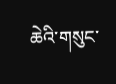ཆེའི་གསུང་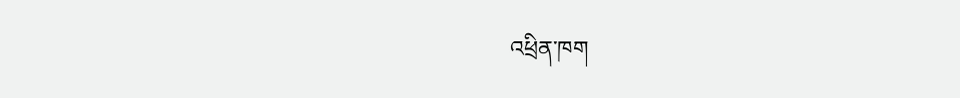འཕྲིན་ཁག